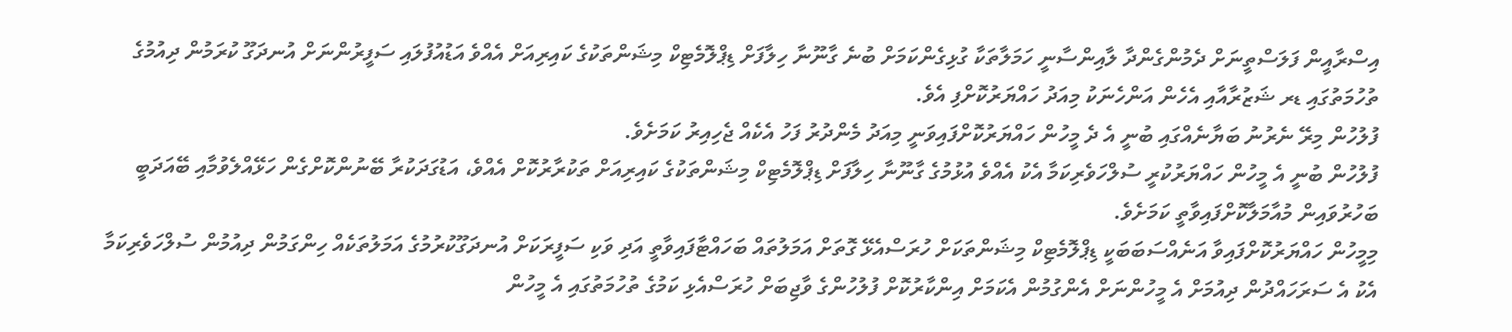އިސްރާއީން ފަލަސްތީނަށް ދެމުންގެންދާ ލާއިންސާނީ ހަމަލާތަކާ ގުޅިގެންކަމަށް ބުނެ ގާނޫނާ ހިލާފަށް ޑިޕްލޮމެޓިކް މިޝަންތަކުގެ ކައިރިއަށް އެއްވެ އަޑުއުފުލައި ސަފީރުންނަށް އުނދަގޫ ކުރަމުން ދިއުމުގެ ތުހުމަތުގައި ޑރ ޝަޒުރާއާއި އެހެން އަންހެނަކު މިއަދު ހައްޔަރުކޮށްފި އެވެ.
ފުލުހުން މިރޭ ނެރުނު ބަޔާނެއްގައި ބުނީ އެ ދެ މީހުން ހައްޔަރުކޮށްފައިވަނީ މިއަދު މެންދުރު ފަހު އެކެއް ޖެހިއިރު ކަމަށެވެ.
ފުލުހުން ބުނީ އެ މީހުން ހައްޔަރުކުރީ ސުލްހަވެރިކަމާ އެކު އެއްވެ އުޅުމުގެ ގާނޫނާ ހިލާފަށް ޑިޕްލޮމެޓިކް މިޝަންތަކުގެ ކައިރިއަށް ތަކުރާރުކޮށް އެއްވެ، އަޑުގަދަކުރާ ބޭނުންކޮށްގެން ހަޅޭއްލެވުމާއި ބޭއަދަބީ ބަހުރުވައިން މުއާމަލާކޮށްފައިވާތީ ކަމަށެވެ.
މިމީހުން ހައްޔަރުކޮށްފައިވާ އަނެއްސަބަބަކީ ޑިޕްލޮމެޓިކް މިޝަންތަކަށް ހުރަސްއެޅޭ ގޮތަށް އަމަލުތައް ބަހައްޓާފައިވާތީ އަދި ވަކި ސަފީރަކަށް އުނދަގޫކުރުމުގެ އަމަލުތަކެއް ހިންގަމުން ދިއުމުން ސުލްހަވެރިކަމާ އެކު އެ ސަރަހައްދުން ދިއުމަށް އެ މީހުންނަށް އެންގުމުން އެކަމަށް އިންކާރުކޮށް ފުލުހުންގެ ވާޖިބަށް ހުރަސްއެޅި ކަމުގެ ތުހުމަތުގައި އެ މީހުން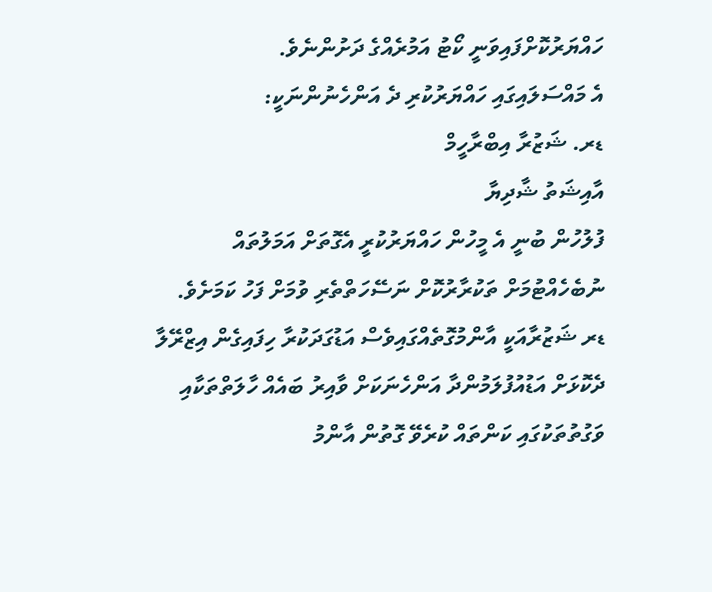ހައްޔަރުކޮށްފައިވަނީ ކޯޓު އަމުރެއްގެ ދަށުންނެވެ.
އެ މައްސަލައިގައި ހައްޔަރުކުރި ދެ އަންހެނުންނަކީ:
ޑރ. ޝަޒުރާ އިބްރާހީމް
އާއިޝަތު ޝާދިޔާ
ފުލުހުން ބުނީ އެ މީހުން ހައްޔަރުކުރީ އެގޮތަށް އަމަލުތައް ނުބެހެއްޓުމަށް ތަކުރާރުކޮށް ނަސޭހަތްތެރި ވުމަށް ފަހު ކަމަށެވެ.
ޑރ ޝަޒުރާއަކީ އާންމުގޮތެއްގައިވެސް އަޑުގަދަކުރާ ހިފައިގެން އިޒްރޭލާ ދެކޮޅަށް އަޑުއުފުލަމުންދާ އަންހެނަކަށް ވާއިރު ބައެއް ހާލަތްތަކާއި ވަގުތުތަކުގައި ކަންތައް ކުރެވޭ ގޮތުން އާންމު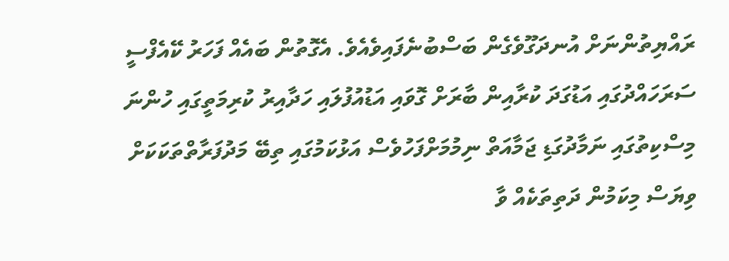ރައްޔިތުންނަށް އުނދަގޫވެގެން ބަސްބުނެފައިވެއެވެ. އެގޮތުން ބައެއް ފަހަރު ކޭއެފްސީ ސަރަހައްދުގައި އަޑުގަދަ ކުރާއިން ބާރަށް ގޮވައި އަޑުއުފުލައި ހަދާއިރު ކުރިމަތީގައި ހުންނަ މިސްކިތުގައި ނަމާދުގަޑި ޖަމާއަތް ނިމުމަށްފަހުވެސް އަޅުކަމުގައި ތިބޭ މަދުފަރާތްތަކަކަށް ވިޔަސް މިކަމުން ދަތިތަކެއް ވާ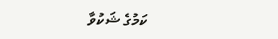ކަމުގެ ޝަކުވާ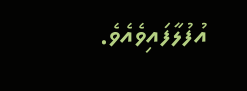އުފުލާފައިވެއެވެ.